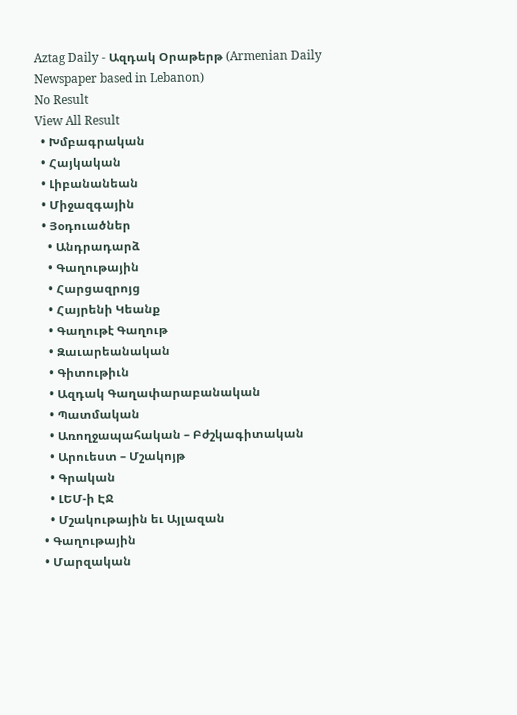Aztag Daily - Ազդակ Օրաթերթ (Armenian Daily Newspaper based in Lebanon)
No Result
View All Result
  • Խմբագրական
  • Հայկական
  • Լիբանանեան
  • Միջազգային
  • Յօդուածներ
    • Անդրադարձ
    • Գաղութային
    • Հարցազրոյց
    • Հայրենի Կեանք
    • Գաղութէ Գաղութ
    • Զաւարեանական
    • Գիտութիւն
    • Ազդակ Գաղափարաբանական
    • Պատմական
    • Առողջապահական – Բժշկագիտական
    • Արուեստ – Մշակոյթ
    • Գրական
    • ԼԵՄ-ի ԷՋ
    • Մշակութային եւ Այլազան
  • Գաղութային
  • Մարզական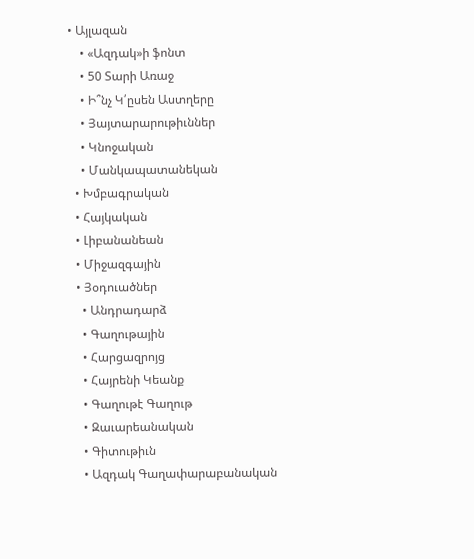• Այլազան
    • «Ազդակ»ի ֆոնտ
    • 50 Տարի Առաջ
    • Ի՞նչ Կ՛ըսեն Աստղերը
    • Յայտարարութիւններ
    • Կնոջական
    • Մանկապատանեկան
  • Խմբագրական
  • Հայկական
  • Լիբանանեան
  • Միջազգային
  • Յօդուածներ
    • Անդրադարձ
    • Գաղութային
    • Հարցազրոյց
    • Հայրենի Կեանք
    • Գաղութէ Գաղութ
    • Զաւարեանական
    • Գիտութիւն
    • Ազդակ Գաղափարաբանական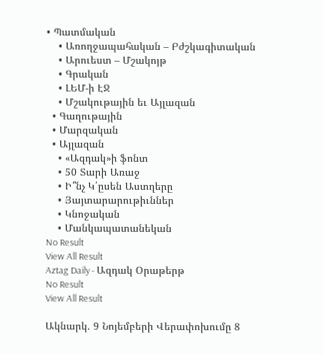• Պատմական
    • Առողջապահական – Բժշկագիտական
    • Արուեստ – Մշակոյթ
    • Գրական
    • ԼԵՄ-ի ԷՋ
    • Մշակութային եւ Այլազան
  • Գաղութային
  • Մարզական
  • Այլազան
    • «Ազդակ»ի ֆոնտ
    • 50 Տարի Առաջ
    • Ի՞նչ Կ՛ըսեն Աստղերը
    • Յայտարարութիւններ
    • Կնոջական
    • Մանկապատանեկան
No Result
View All Result
Aztag Daily - Ազդակ Օրաթերթ
No Result
View All Result

Ակնարկ. 9 Նոյեմբերի Վերափոխումը 8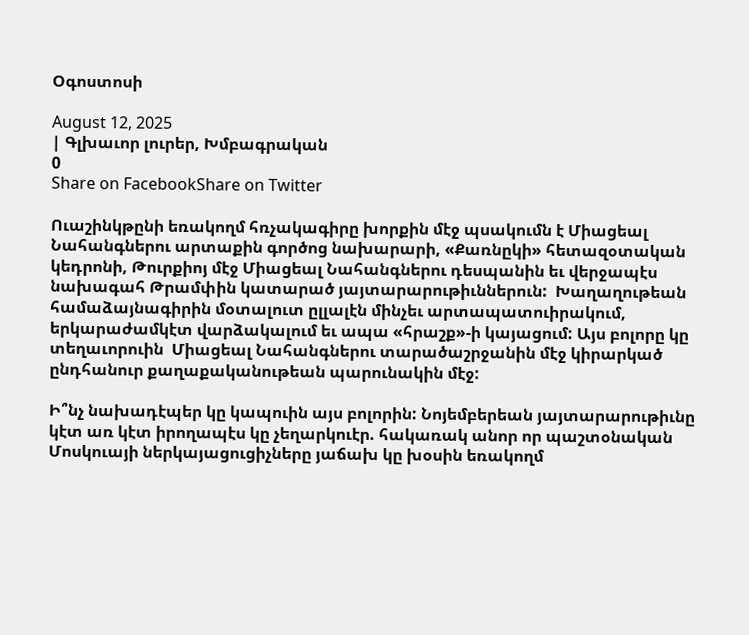Օգոստոսի

August 12, 2025
| Գլխաւոր լուրեր, Խմբագրական
0
Share on FacebookShare on Twitter

Ուաշինկթընի եռակողմ հռչակագիրը խորքին մէջ պսակումն է Միացեալ Նահանգներու արտաքին գործոց նախարարի, «Քառնըկի» հետազօտական կեդրոնի, Թուրքիոյ մէջ Միացեալ Նահանգներու դեսպանին եւ վերջապէս նախագահ Թրամփին կատարած յայտարարութիւններուն:  Խաղաղութեան համաձայնագիրին մօտալուտ ըլլալէն մինչեւ արտապատուիրակում, երկարաժամկէտ վարձակալում եւ ապա «հրաշք»-ի կայացում: Այս բոլորը կը տեղաւորուին  Միացեալ Նահանգներու տարածաշրջանին մէջ կիրարկած ընդհանուր քաղաքականութեան պարունակին մէջ:

Ի՞նչ նախադէպեր կը կապուին այս բոլորին: Նոյեմբերեան յայտարարութիւնը կէտ առ կէտ իրողապէս կը չեղարկուէր. հակառակ անոր որ պաշտօնական Մոսկուայի ներկայացուցիչները յաճախ կը խօսին եռակողմ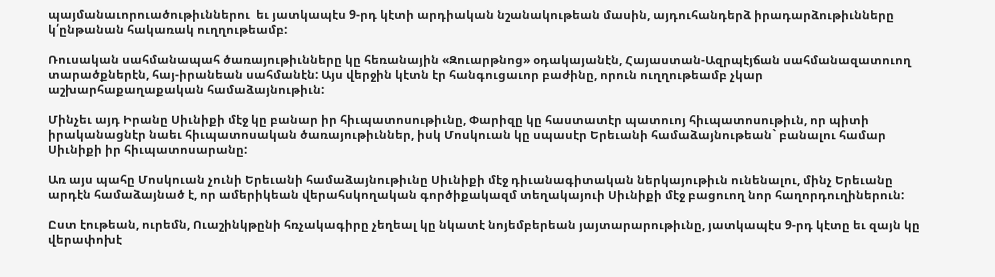պայմանաւորուածութիւններու  եւ յատկապէս 9-րդ կէտի արդիական նշանակութեան մասին, այդուհանդերձ իրադարձութիւնները կ՛ընթանան հակառակ ուղղութեամբ:

Ռուսական սահմանապահ ծառայութիւնները կը հեռանային «Զուարթնոց» օդակայանէն, Հայաստան-Ազրպէյճան սահմանազատուող տարածքներէն, հայ-իրանեան սահմանէն: Այս վերջին կէտն էր հանգուցաւոր բաժինը, որուն ուղղութեամբ չկար աշխարհաքաղաքական համաձայնութիւն:

Մինչեւ այդ Իրանը Սիւնիքի մէջ կը բանար իր հիւպատոսութիւնը, Փարիզը կը հաստատէր պատուոյ հիւպատոսութիւն, որ պիտի իրականացնէր նաեւ հիւպատոսական ծառայութիւններ, իսկ Մոսկուան կը սպասէր Երեւանի համաձայնութեան` բանալու համար Սիւնիքի իր հիւպատոսարանը:

Առ այս պահը Մոսկուան չունի Երեւանի համաձայնութիւնը Սիւնիքի մէջ դիւանագիտական ներկայութիւն ունենալու, մինչ Երեւանը արդէն համաձայնած է, որ ամերիկեան վերահսկողական գործիքակազմ տեղակայուի Սիւնիքի մէջ բացուող նոր հաղորդուղիներուն:

Ըստ էութեան, ուրեմն, Ուաշինկթընի հռչակագիրը չեղեալ կը նկատէ նոյեմբերեան յայտարարութիւնը, յատկապէս 9-րդ կէտը եւ զայն կը վերափոխէ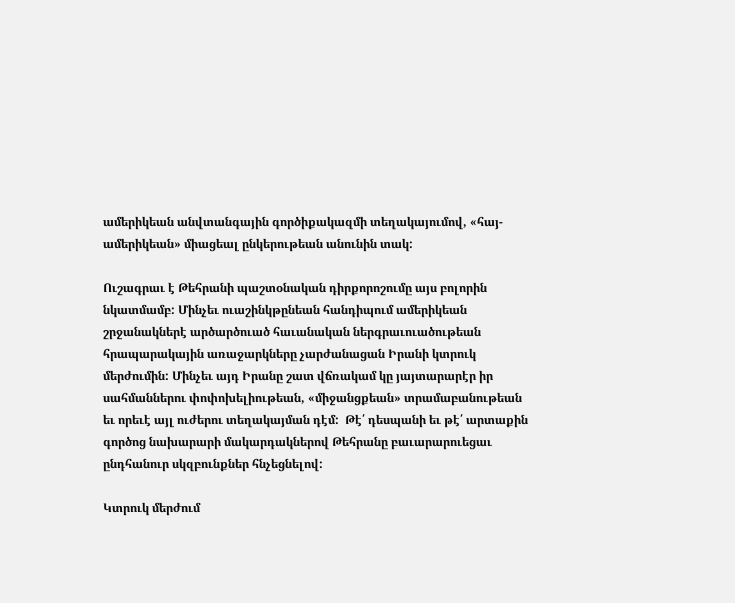ամերիկեան անվտանգային գործիքակազմի տեղակայումով, «հայ-ամերիկեան» միացեալ ընկերութեան անունին տակ:

Ուշագրաւ է Թեհրանի պաշտօնական դիրքորոշումը այս բոլորին նկատմամբ: Մինչեւ ուաշինկթընեան հանդիպում ամերիկեան շրջանակներէ արծարծուած հաւանական ներգրաւուածութեան հրապարակային առաջարկները չարժանացան Իրանի կտրուկ մերժումին: Մինչեւ այդ Իրանը շատ վճռակամ կը յայտարարէր իր սահմաններու փոփոխելիութեան, «միջանցքեան» տրամաբանութեան եւ որեւէ այլ ուժերու տեղակայման դէմ:  Թէ՛ դեսպանի եւ թէ՛ արտաքին գործոց նախարարի մակարդակներով Թեհրանը բաւարարուեցաւ ընդհանուր սկզբունքներ հնչեցնելով:

Կտրուկ մերժում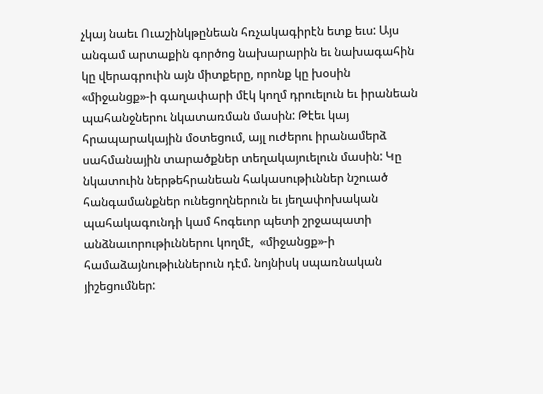չկայ նաեւ Ուաշինկթընեան հռչակագիրէն ետք եւս: Այս անգամ արտաքին գործոց նախարարին եւ նախագահին կը վերագրուին այն միտքերը, որոնք կը խօսին «միջանցք»-ի գաղափարի մէկ կողմ դրուելուն եւ իրանեան պահանջներու նկատառման մասին: Թէեւ կայ հրապարակային մօտեցում, այլ ուժերու իրանամերձ սահմանային տարածքներ տեղակայուելուն մասին: Կը նկատուին ներթեհրանեան հակասութիւններ նշուած հանգամանքներ ունեցողներուն եւ յեղափոխական պահակագունդի կամ հոգեւոր պետի շրջապատի անձնաւորութիւններու կողմէ,  «միջանցք»-ի համաձայնութիւններուն դէմ. նոյնիսկ սպառնական յիշեցումներ: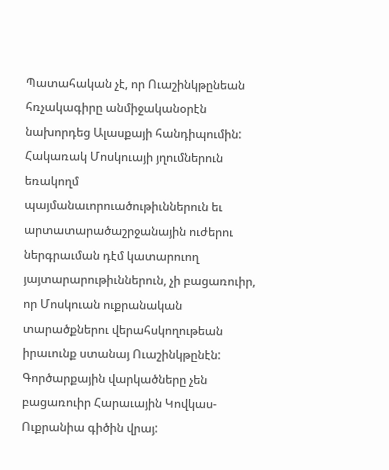Պատահական չէ, որ Ուաշինկթընեան հռչակագիրը անմիջականօրէն նախորդեց Ալասքայի հանդիպումին: Հակառակ Մոսկուայի յղումներուն եռակողմ պայմանաւորուածութիւններուն եւ արտատարածաշրջանային ուժերու ներգրաւման դէմ կատարուող յայտարարութիւններուն, չի բացառուիր, որ Մոսկուան ուքրանական տարածքներու վերահսկողութեան իրաւունք ստանայ Ուաշինկթընէն: Գործարքային վարկածները չեն բացառուիր Հարաւային Կովկաս-Ուքրանիա գիծին վրայ: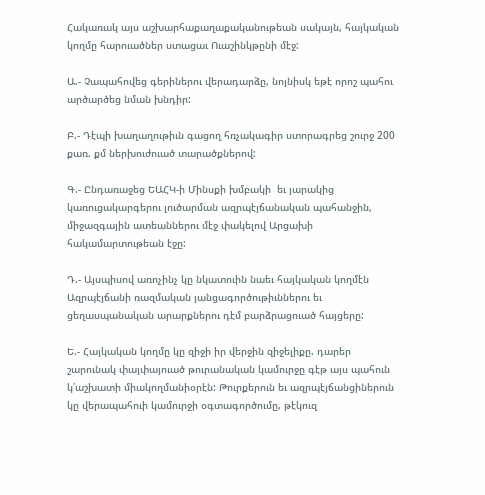Հակառակ այս աշխարհաքաղաքականութեան սակայն, հայկական կողմը հարուածներ ստացաւ Ուաշինկթընի մէջ:

Ա.- Չապահովեց գերիներու վերադարձը, նոյնիսկ եթէ որոշ պահու արծարծեց նման խնդիր:

Բ.- Դէպի խաղաղութիւն գացող հռչակագիր ստորագրեց շուրջ 200  քառ. քմ ներխուժուած տարածքներով:

Գ.- Ընդառաջեց ԵԱՀԿ-ի Մինսքի խմբակի  եւ յարակից կառուցակարգերու լուծարման ազրպէյճանական պահանջին, միջազգային ատեաններու մէջ փակելով Արցախի հակամարտութեան էջը:

Դ.- Այսպիսով առոչինչ կը նկատուին նաեւ հայկական կողմէն Ազրպէյճանի ռազմական յանցագործութիւններու եւ ցեղասպանական արարքներու դէմ բարձրացուած հայցերը:

Ե.- Հայկական կողմը կը զիջի իր վերջին զիջելիքը. դարեր շարունակ փայփայուած թուրանական կամուրջը գէթ այս պահուն կ՛աշխատի միակողմանիօրէն: Թուրքերուն եւ ազրպէյճանցիներուն կը վերապահուի կամուրջի օգտագործումը, թէկուզ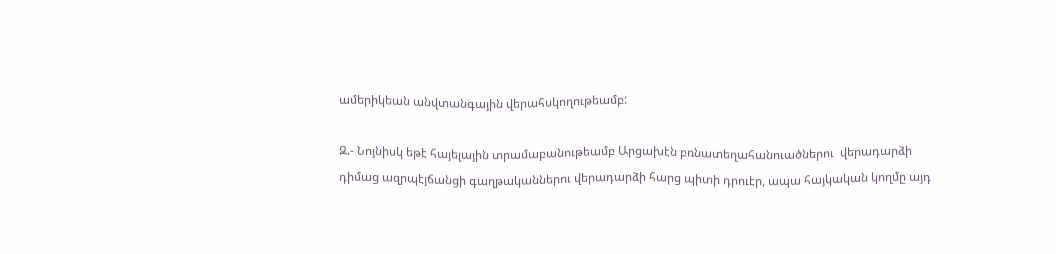ամերիկեան անվտանգային վերահսկողութեամբ:

Զ.- Նոյնիսկ եթէ հայելային տրամաբանութեամբ Արցախէն բռնատեղահանուածներու  վերադարձի դիմաց ազրպէյճանցի գաղթականներու վերադարձի հարց պիտի դրուէր, ապա հայկական կողմը այդ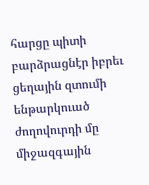հարցը պիտի բարձրացնէր իբրեւ ցեղային զտումի ենթարկուած ժողովուրդի մը միջազգային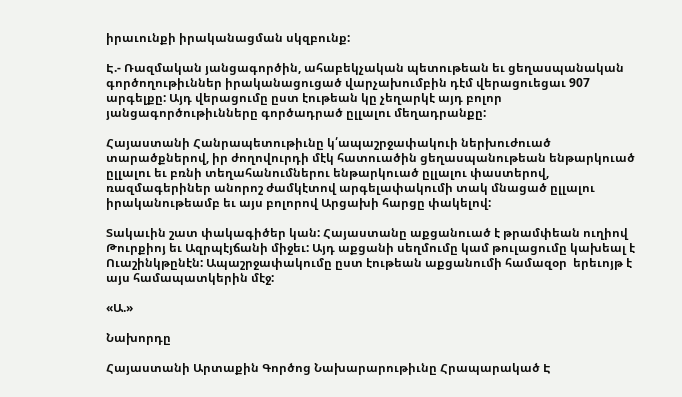իրաւունքի իրականացման սկզբունք:

Է.- Ռազմական յանցագործին, ահաբեկչական պետութեան եւ ցեղասպանական գործողութիւններ իրականացուցած վարչախումբին դէմ վերացուեցաւ 907 արգելքը: Այդ վերացումը ըստ էութեան կը չեղարկէ այդ բոլոր յանցագործութիւնները գործադրած ըլլալու մեղադրանքը:

Հայաստանի Հանրապետութիւնը կ՛ապաշրջափակուի ներխուժուած տարածքներով, իր ժողովուրդի մէկ հատուածին ցեղասպանութեան ենթարկուած ըլլալու եւ բռնի տեղահանումներու ենթարկուած ըլլալու փաստերով, ռազմագերիներ անորոշ ժամկէտով արգելափակումի տակ մնացած ըլլալու իրականութեամբ եւ այս բոլորով Արցախի հարցը փակելով:

Տակաւին շատ փակագիծեր կան: Հայաստանը աքցանուած է թրամփեան ուղիով Թուրքիոյ եւ Ազրպէյճանի միջեւ: Այդ աքցանի սեղմումը կամ թուլացումը կախեալ է Ուաշինկթընէն: Ապաշրջափակումը ըստ էութեան աքցանումի համազօր  երեւոյթ է այս համապատկերին մէջ:

«Ա.»

Նախորդը

Հայաստանի Արտաքին Գործոց Նախարարութիւնը Հրապարակած Է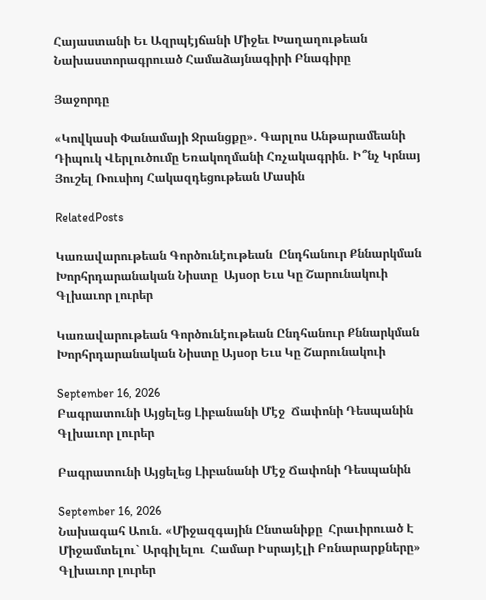Հայաստանի Եւ Ազրպէյճանի Միջեւ Խաղաղութեան Նախաստորագրուած Համաձայնագիրի Բնագիրը

Յաջորդը

«Կովկասի Փանամայի Ջրանցքը». Գարլոս Անթարամեանի Դիպուկ Վերլուծումը Եռակողմանի Հռչակագրին. Ի՞նչ Կրնայ Յուշել Ռուսիոյ Հակազդեցութեան Մասին

RelatedPosts

Կառավարութեան Գործունէութեան  Ընդհանուր Քննարկման Խորհրդարանական Նիստը  Այսօր Եւս Կը Շարունակուի
Գլխաւոր լուրեր

Կառավարութեան Գործունէութեան Ընդհանուր Քննարկման Խորհրդարանական Նիստը Այսօր Եւս Կը Շարունակուի

September 16, 2026
Բագրատունի Այցելեց Լիբանանի Մէջ  Ճափոնի Դեսպանին
Գլխաւոր լուրեր

Բագրատունի Այցելեց Լիբանանի Մէջ Ճափոնի Դեսպանին

September 16, 2026
Նախագահ Աուն. «Միջազգային Ընտանիքը  Հրաւիրուած Է Միջամտելու` Արգիլելու  Համար Իսրայէլի Բռնարարքները»
Գլխաւոր լուրեր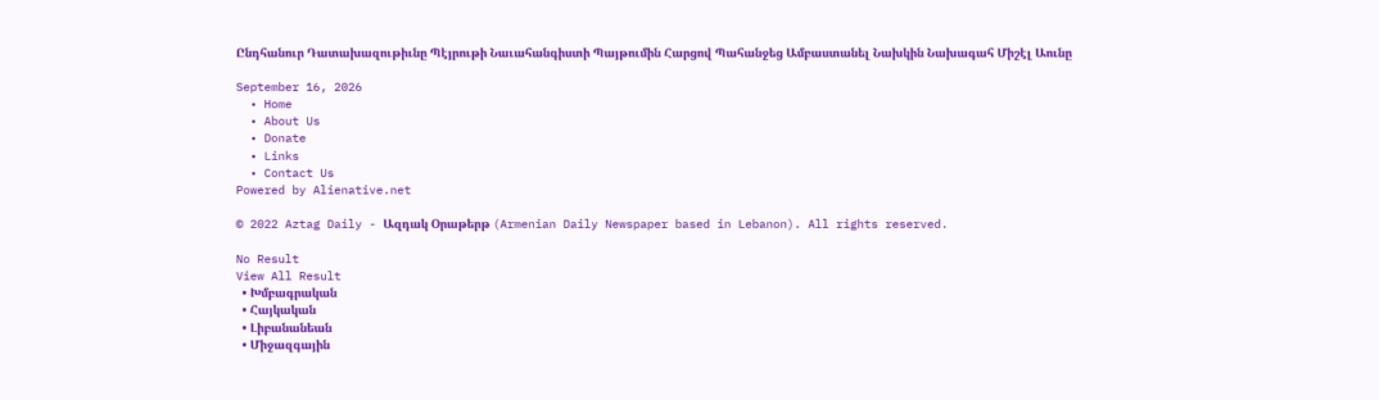Ընդհանուր Դատախազութիւնը Պէյրութի Նաւահանգիստի Պայթումին Հարցով Պահանջեց Ամբաստանել Նախկին Նախագահ Միշէլ Աունը

September 16, 2026
  • Home
  • About Us
  • Donate
  • Links
  • Contact Us
Powered by Alienative.net

© 2022 Aztag Daily - Ազդակ Օրաթերթ (Armenian Daily Newspaper based in Lebanon). All rights reserved.

No Result
View All Result
  • Խմբագրական
  • Հայկական
  • Լիբանանեան
  • Միջազգային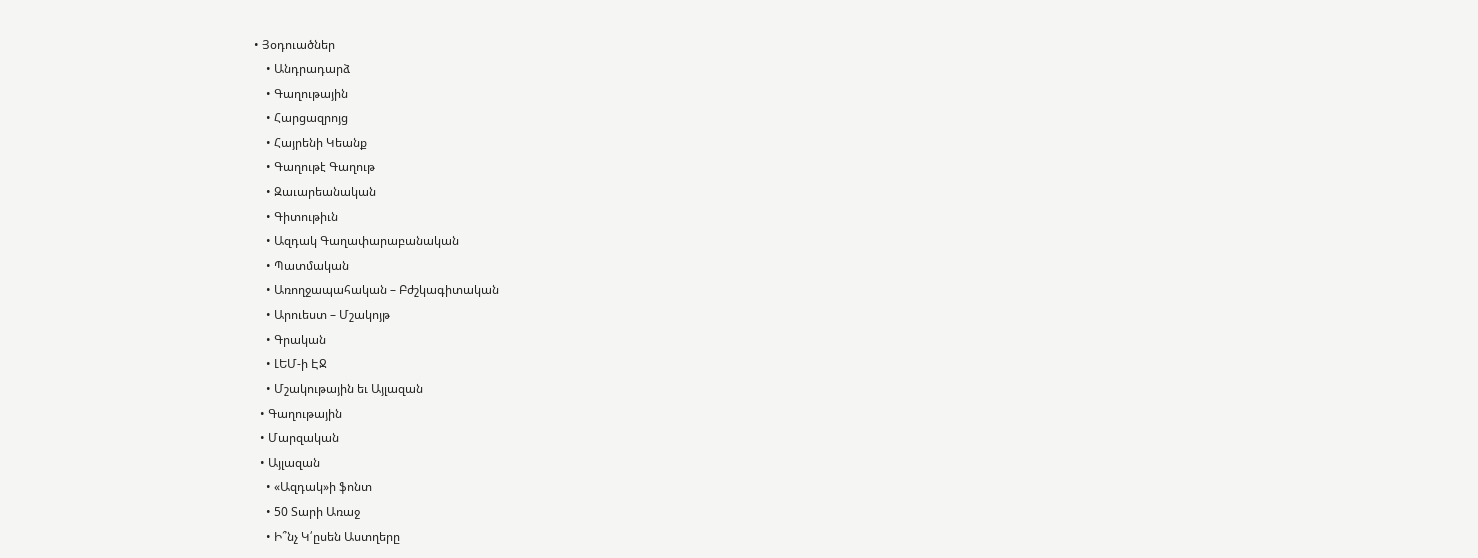• Յօդուածներ
    • Անդրադարձ
    • Գաղութային
    • Հարցազրոյց
    • Հայրենի Կեանք
    • Գաղութէ Գաղութ
    • Զաւարեանական
    • Գիտութիւն
    • Ազդակ Գաղափարաբանական
    • Պատմական
    • Առողջապահական – Բժշկագիտական
    • Արուեստ – Մշակոյթ
    • Գրական
    • ԼԵՄ-ի ԷՋ
    • Մշակութային եւ Այլազան
  • Գաղութային
  • Մարզական
  • Այլազան
    • «Ազդակ»ի ֆոնտ
    • 50 Տարի Առաջ
    • Ի՞նչ Կ՛ըսեն Աստղերը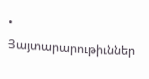• Յայտարարութիւններ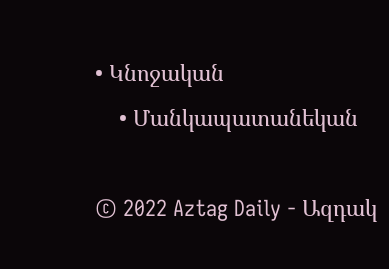• Կնոջական
    • Մանկապատանեկան

© 2022 Aztag Daily - Ազդակ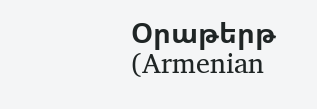Օրաթերթ (Armenian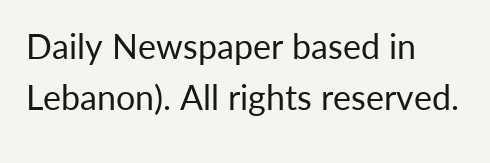Daily Newspaper based in Lebanon). All rights reserved.